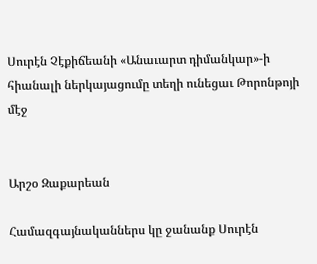Սուրէն Չէքիճեանի «Անաւարտ դիմանկար»-ի հիանալի ներկայացումը տեղի ունեցաւ Թորոնթոյի մէջ


Արշօ Զաքարեան

Համազգայնականներս կը ջանանք Սուրէն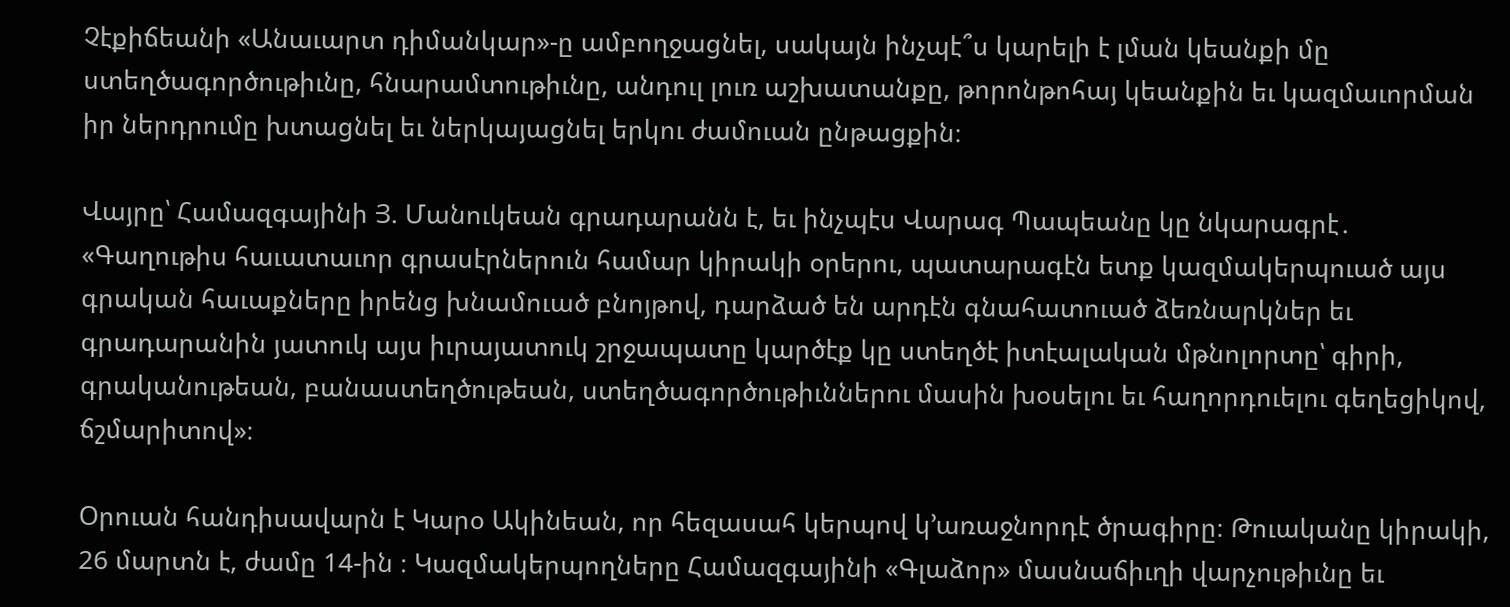Չէքիճեանի «Անաւարտ դիմանկար»-ը ամբողջացնել, սակայն ինչպէ՞ս կարելի է լման կեանքի մը ստեղծագործութիւնը, հնարամտութիւնը, անդուլ լուռ աշխատանքը, թորոնթոհայ կեանքին եւ կազմաւորման իր ներդրումը խտացնել եւ ներկայացնել երկու ժամուան ընթացքին։

Վայրը՝ Համազգայինի Յ. Մանուկեան գրադարանն է, եւ ինչպէս Վարագ Պապեանը կը նկարագրէ․ «Գաղութիս հաւատաւոր գրասէրներուն համար կիրակի օրերու, պատարագէն ետք կազմակերպուած այս գրական հաւաքները իրենց խնամուած բնոյթով, դարձած են արդէն գնահատուած ձեռնարկներ եւ գրադարանին յատուկ այս իւրայատուկ շրջապատը կարծէք կը ստեղծէ իտէալական մթնոլորտը՝ գիրի, գրականութեան, բանաստեղծութեան, ստեղծագործութիւններու մասին խօսելու եւ հաղորդուելու գեղեցիկով, ճշմարիտով»։

Օրուան հանդիսավարն է Կարօ Ակինեան, որ հեզասահ կերպով կ՚առաջնորդէ ծրագիրը։ Թուականը կիրակի, 26 մարտն է, ժամը 14-ին ։ Կազմակերպողները Համազգայինի «Գլաձոր» մասնաճիւղի վարչութիւնը եւ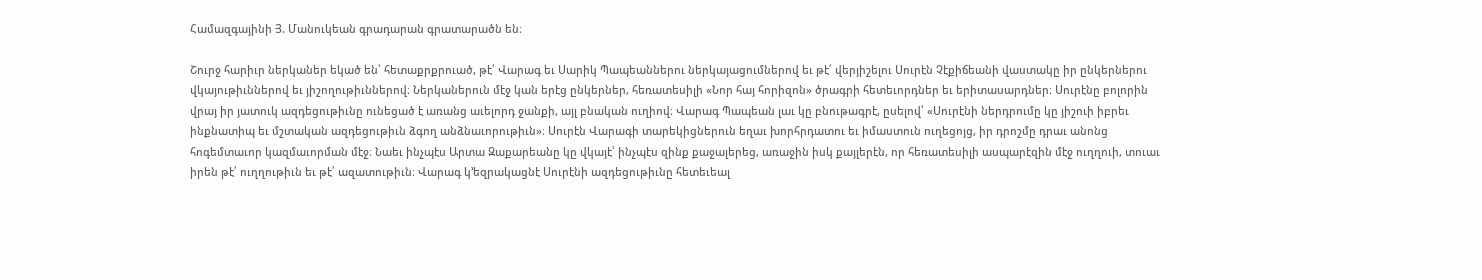Համազգայինի Յ. Մանուկեան գրադարան գրատարածն են։

Շուրջ հարիւր ներկաներ եկած են՝ հետաքրքրուած, թէ՛ Վարագ եւ Սարիկ Պապեաններու ներկայացումներով եւ թէ՛ վերյիշելու Սուրէն Չէքիճեանի վաստակը իր ընկերներու վկայութիւններով եւ յիշողութիւններով։ Ներկաներուն մէջ կան երէց ընկերներ, հեռատեսիլի «Նոր հայ հորիզոն» ծրագրի հետեւորդներ եւ երիտասարդներ։ Սուրէնը բոլորին վրայ իր յատուկ ազդեցութիւնը ունեցած է առանց աւելորդ ջանքի, այլ բնական ուղիով։ Վարագ Պապեան լաւ կը բնութագրէ, ըսելով՝ «Սուրէնի ներդրումը կը յիշուի իբրեւ ինքնատիպ եւ մշտական ազդեցութիւն ձգող անձնաւորութիւն»։ Սուրէն Վարագի տարեկիցներուն եղաւ խորհրդատու եւ իմաստուն ուղեցոյց, իր դրոշմը դրաւ անոնց հոգեմտաւոր կազմաւորման մէջ։ Նաեւ ինչպէս Արտա Զաքարեանը կը վկայէ՝ ինչպէս զինք քաջալերեց, առաջին իսկ քայլերէն, որ հեռատեսիլի ասպարէզին մէջ ուղղուի, տուաւ իրեն թէ՛ ուղղութիւն եւ թէ՛ ազատութիւն։ Վարագ կ՚եզրակացնէ Սուրէնի ազդեցութիւնը հետեւեալ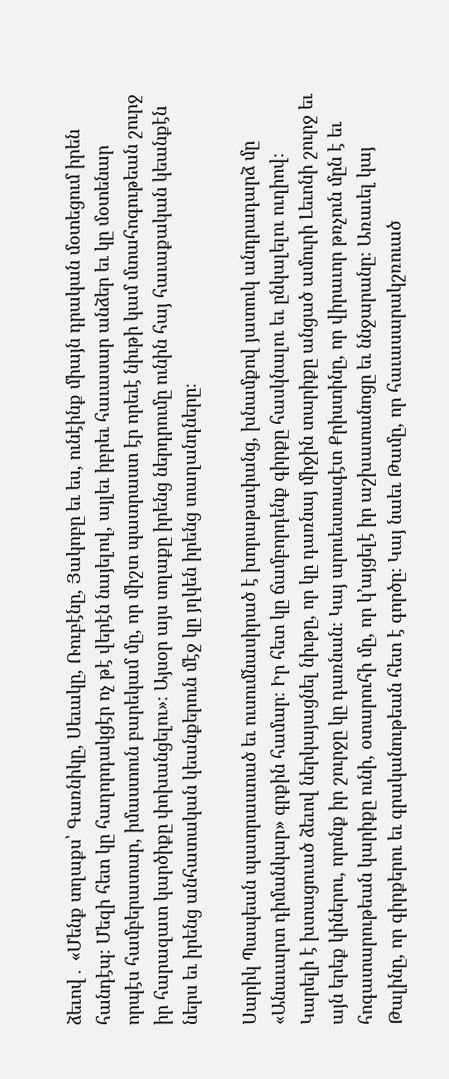ձեւով․ «Մենք տղաքս՝ Գառնիկը, Սեւակը, Ռուբէնը, Յակոբը եւ ես, ունէինք միայն դրական մօտեցում իրեն հանդէպ։ Մեզի հետ կը հաղորդակցէր ոչ թէ վերէն նայելով, այլեւ իբրեւ հաւասար անձեր եւ կը մօտենար որպէս համբերատար, իմաստուն բարեկամ մը, որ միշտ պատրաստ էր որեւէ նիւթի կամ մտահոգութեան շուրջ իր հարազատ կարծիքը փոխանցելու»։ Այսօր այս տղաքը իրենց ներդրումը ունին հայ հաւաքական կեանքէն ներս եւ իրենց անհատական կեանքերուն մէջ կը յղկեն իրենց տաղանդները։

Սարիկ Պապեան պատրաստած եւ ուսումնասիրած է խորաթափանց, խնամքով յատուկ անդրադարձ մը «Անաւարտ դիմանկար» գրքին համար։ Իր հետ կը ճամբորդենք գիրքը հասկնալու եւ ընկալելու ուղիով։ Կարելի է խտացուած ձեւով ներկայացնել նիւթը, որ կը դառնայ միջին տարիքը անցած ամուրի Լեւոնի շուրջ եւ այն երեք կիներու, որոնք իր շուրջը կը դառնան։ Կայ արուեստագէտ Քրիստինը, որ վիրաւոր թռչուն մըն է եւ հոգատարութեան կարիքը ունի, օտարուհի մը, որ կ՚այցելէ իր աշխատանոցը եւ ննջարանը։ Առաւել կայ Թալինը, որ գիրքերու եւ գրականութեան հետ է գործը։ Կայ նաեւ Թամը, որ հաւասարակշռուած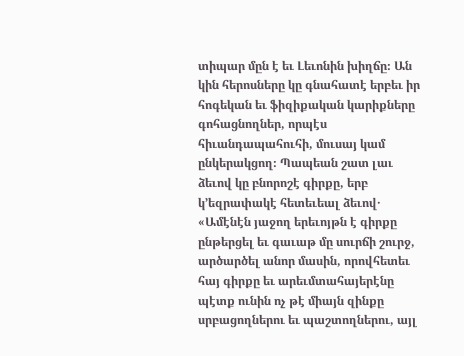տիպար մըն է եւ Լեւոնին խիղճը։ Ան կին հերոսները կը գնահատէ երբեւ իր հոգեկան եւ ֆիզիքական կարիքները գոհացնողներ, որպէս հիւանդապահուհի, մուսայ կամ ընկերակցող։ Պապեան շատ լաւ ձեւով կը բնորոշէ գիրքը, երբ կ՚եզրափակէ հետեւեալ ձեւով․ «Ամէնէն յաջող երեւոյթն է գիրքը ընթերցել եւ գաւաթ մը սուրճի շուրջ, արծարծել անոր մասին, որովհետեւ հայ գիրքը եւ արեւմտահայերէնը պէտք ունին ոչ թէ միայն զինքը սրբացողներու եւ պաշտողներու, այլ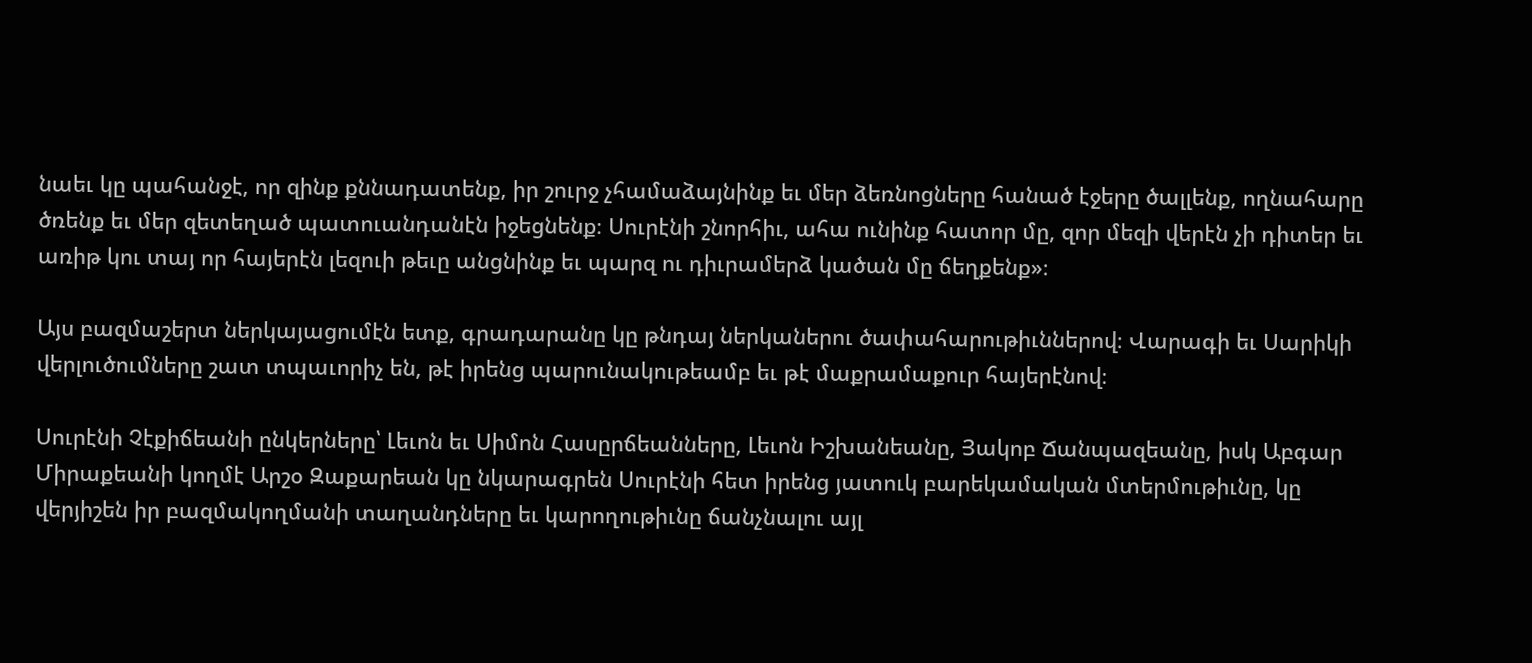նաեւ կը պահանջէ, որ զինք քննադատենք, իր շուրջ չհամաձայնինք եւ մեր ձեռնոցները հանած էջերը ծալլենք, ողնահարը ծռենք եւ մեր զետեղած պատուանդանէն իջեցնենք։ Սուրէնի շնորհիւ, ահա ունինք հատոր մը, զոր մեզի վերէն չի դիտեր եւ առիթ կու տայ որ հայերէն լեզուի թեւը անցնինք եւ պարզ ու դիւրամերձ կածան մը ճեղքենք»։

Այս բազմաշերտ ներկայացումէն ետք, գրադարանը կը թնդայ ներկաներու ծափահարութիւններով։ Վարագի եւ Սարիկի վերլուծումները շատ տպաւորիչ են, թէ իրենց պարունակութեամբ եւ թէ մաքրամաքուր հայերէնով։

Սուրէնի Չէքիճեանի ընկերները՝ Լեւոն եւ Սիմոն Հասըրճեանները, Լեւոն Իշխանեանը, Յակոբ Ճանպազեանը, իսկ Աբգար Միրաքեանի կողմէ Արշօ Զաքարեան կը նկարագրեն Սուրէնի հետ իրենց յատուկ բարեկամական մտերմութիւնը, կը վերյիշեն իր բազմակողմանի տաղանդները եւ կարողութիւնը ճանչնալու այլ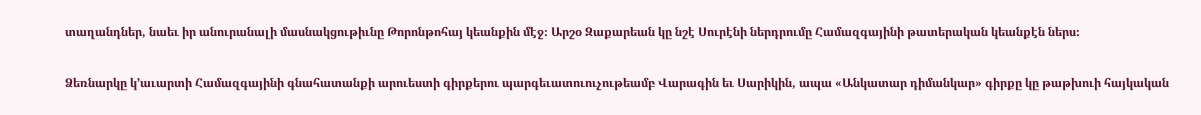տաղանդներ, նաեւ իր անուրանալի մասնակցութիւնը Թորոնթոհայ կեանքին մէջ։ Արշօ Զաքարեան կը նշէ Սուրէնի ներդրումը Համազգայինի թատերական կեանքէն ներս։

Ձեռնարկը կ՚աւարտի Համազգայինի գնահատանքի արուեստի գիրքերու պարգեւատուուչութեամբ Վարագին եւ Սարիկին, ապա «Անկատար դիմանկար» գիրքը կը թաթխուի հայկական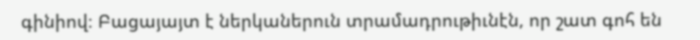գինիով։ Բացայայտ է ներկաներուն տրամադրութիւնէն, որ շատ գոհ են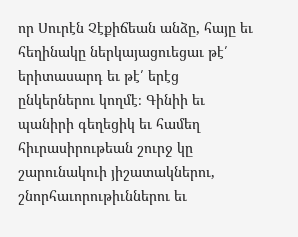որ Սուրէն Չէքիճեան անձը, հայը եւ հեղինակը ներկայացուեցաւ թէ՛ երիտասարդ եւ թէ՛ երէց ընկերներու կողմէ։ Գինիի եւ պանիրի գեղեցիկ եւ համեղ հիւրասիրութեան շուրջ կը շարունակուի յիշատակներու, շնորհաւորութիւններու եւ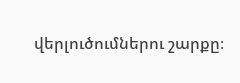վերլուծումներու շարքը։